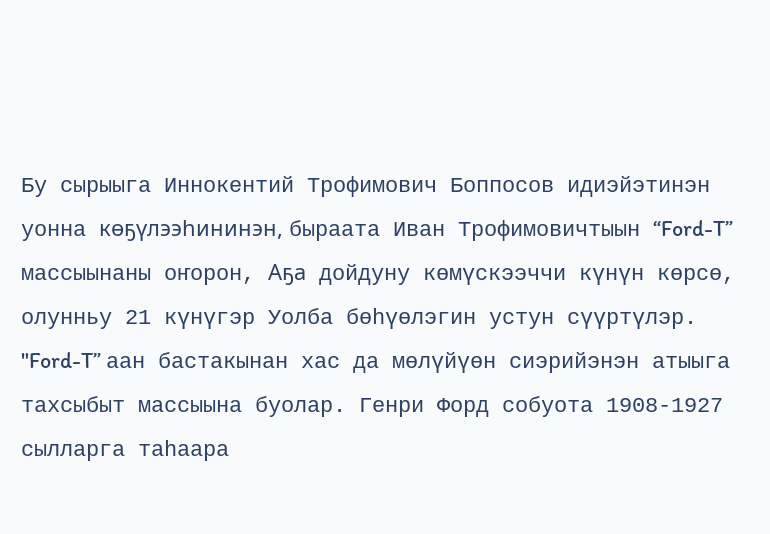Бу сырыыга Иннокентий Трофимович Боппосов идиэйэтинэн уонна көҕүлээһининэн, быраата Иван Трофимовичтыын “Ford-T” массыынаны оҥорон, Аҕа дойдуну көмүскээччи күнүн көрсө, олунньу 21 күнүгэр Уолба бөһүөлэгин устун сүүртүлэр.
"Ford-T” аан бастакынан хас да мөлүйүөн сиэрийэнэн атыыга тахсыбыт массыына буолар. Генри Форд собуота 1908-1927 сылларга таһаара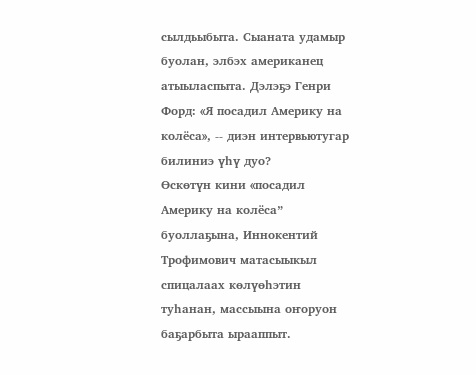сылдьыбыта. Сыаната удамыр буолан, элбэх американец атыыласпыта. Дэлэҕэ Генри Форд: «Я посадил Америку на колёса», -- диэн интервьютугар билиниэ үһү дуо?
Өскөтүн кини «посадил Америку на колёса” буоллаҕына, Иннокентий Трофимович матасыыкыл спицалаах көлүөһэтин туһанан, массыына оҥоруон баҕарбыта ырааппыт.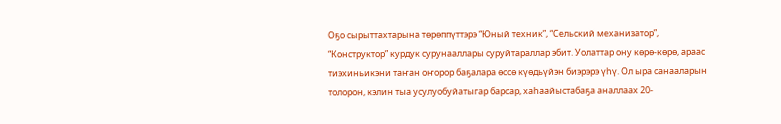Оҕо сырыттахтарына төрөппүттэрэ “Юный техник”, “Сельский механизатор”, “Конструктор” курдук сурунааллары суруйтараллар эбит. Уолаттар ону көрө-көрө, араас тиэхиньикэни таҥан оҥорор баҕалара өссө күөдьүйэн биэрэрэ үһү. Ол ыра санааларын толорон, кэлин тыа усулуобуйатыгар барсар, хаһаайыстабаҕа аналлаах 20-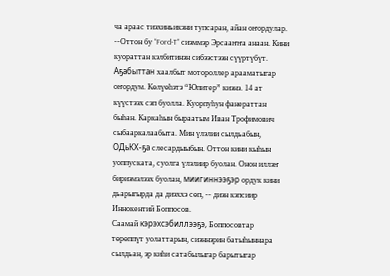ча араас тиэхиньикэни тупсаран, айан оҥордулар.
--Оттон бу “Ford-T” сиэммэр Эрсааҥҥа анаан. Кини куораттан кэлбитинэн сибээстээн сүүртүбүт. Аҕабыттан хаалбыт мотороллер арааматыгар оҥордум. Көлүөһэтэ “Юпитер” киэнэ. 14 ат күүстээх сэп буолла. Куорпуһун фанераттан быһан. Каркаһын быраатым Иван Трофимович сыбааркалаабыта. Мин үлэлии сылдьабын, ОДьКХ-ҕа слесардыыбын. Оттон кини кыһын уоппуската, суолга үлэлиир буолан. Онон иллэҥ бириэмэлээх буолан, миигиннээҕэр ордук кини дьарыгырда да диэххэ сөп, -- диэн кэпсиир Иннокентий Боппосов.
Саамай кэрэхсэбиллээҕэ, Боппосовтар төрөппүт уолаттарын, сиэннэрин батыһыннара сылдьан, эр киһи сатабылыгар барытыгар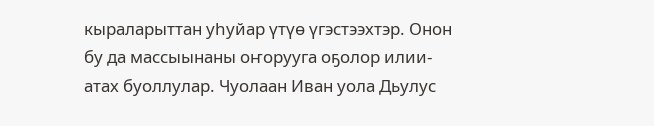кыраларыттан уһуйар үтүө үгэстээхтэр. Онон бу да массыынаны оҥорууга оҕолор илии-атах буоллулар. Чуолаан Иван уола Дьулус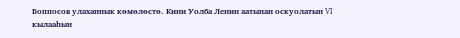Боппосов улаханнык көмөлөстө. Кини Уолба Ленин аатынан оскуолатын VI кылааһын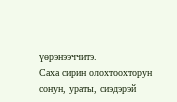үөрэнээччитэ.
Саха сирин олохтоохторун сонун, ураты, сиэдэрэй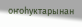оҥоһуктарынан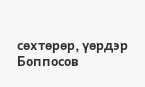сөхтөрөр, үөрдэр Боппосов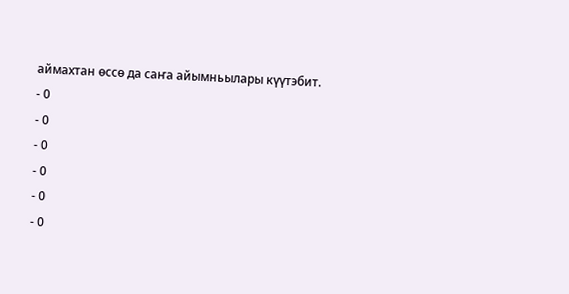аймахтан өссө да саҥа айымньылары күүтэбит.
- 0
- 0
- 0
- 0
- 0
- 0